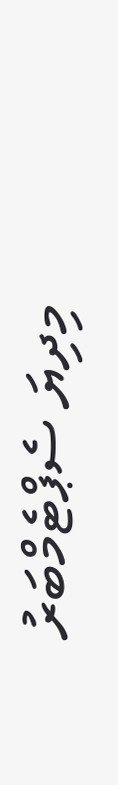މިދިޔަ ސެޕްޓެމްބަރު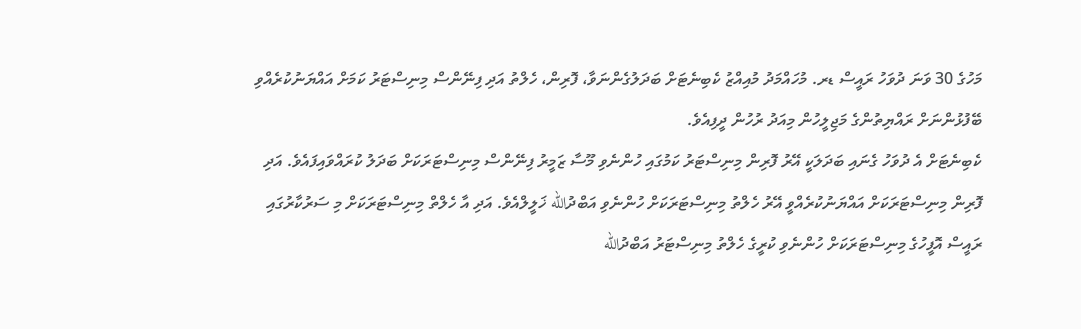މަހުގެ 30 ވަނަ ދުވަހު ރައީސް ޑރ. މުހައްމަދު މުއިއްޒު ކެބިނެޓަށް ބަދަލުގެންނަވާ، ފޮރިން، ހެލްތު އަދި ފިނޭންސް މިނިސްޓަރު ކަމަށް އައްޔަނުކުރެއްވި ބޭފުޅުންނަށް ރައްޔިތުންގެ މަޖިލީހުން މިއަދު ރުހުން ދީފިއެވެ.
ކެބިނެޓަށް އެ ދުވަހު ގެނައި ބަދަލަކީ އޭރު ފޮރިން މިނިސްޓަރު ކަމުގައި ހުންނެވި މޫސާ ޒަމީރު ފިނޭންސް މިނިސްޓަރަކަށް ބަދަލު ކުރައްވައިފައެވެ. އަދި ފޮރިން މިނިސްޓަރަކަށް އައްޔަނުކުރެއްވީ އޭރު ހެލްތު މިނިސްޓަރަކަށް ހުންނެވި އަބްދުالله ޚަލީލްއެވެ. އަދި އާ ހެލްތް މިނިސްޓަރަކަށް މި ސަރުކާރުގައި ރައީސް އޮފީހުގެ މިނިސްޓަރަކަށް ހުންނެވި ކުރީގެ ހެލްތު މިނިސްޓަރު އަބްދުالله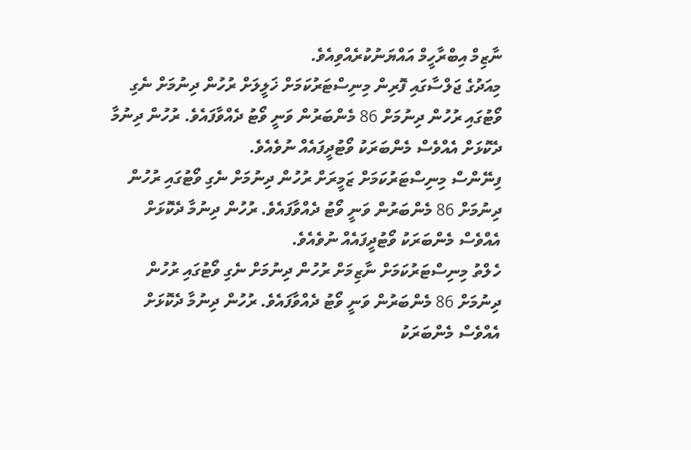ނާޒިމް އިބްރާހީމް އައްޔަނުކުރެއްވިއެވެ.
މިއަދުގެ ޖަލްސާގައި ފޮރިން މިނިސްޓަރުކަމަށް ޚަލީލަށް ރުހުން ދިނުމަށް ނެގި ވޯޓުގައި ރުހުން ދިނުމަށް 86 މެންބަރުން ވަނީ ވޯޓު ދެއްވާފައެވެ. ރުހުން ދިނުމާ ދެކޮޅަށް އެއްވެސް މެންބަރަކު ވޯޓުދީފައެއް ނުވެއެވެ.
ފިނޭންސް މިނިސްޓަރުކަމަށް ޒަމީރަށް ރުހުން ދިނުމަށް ނެގި ވޯޓުގައި ރުހުން ދިނުމަށް 86 މެންބަރުން ވަނީ ވޯޓު ދެއްވާފައެވެ. ރުހުން ދިނުމާ ދެކޮޅަށް އެއްވެސް މެންބަރަކު ވޯޓުދީފައެއް ނުވެއެވެ.
ހެލްތު މިނިސްޓަރުކަމަށް ނާޒިމަށް ރުހުން ދިނުމަށް ނެގި ވޯޓުގައި ރުހުން ދިނުމަށް 86 މެންބަރުން ވަނީ ވޯޓު ދެއްވާފައެވެ. ރުހުން ދިނުމާ ދެކޮޅަށް އެއްވެސް މެންބަރަކު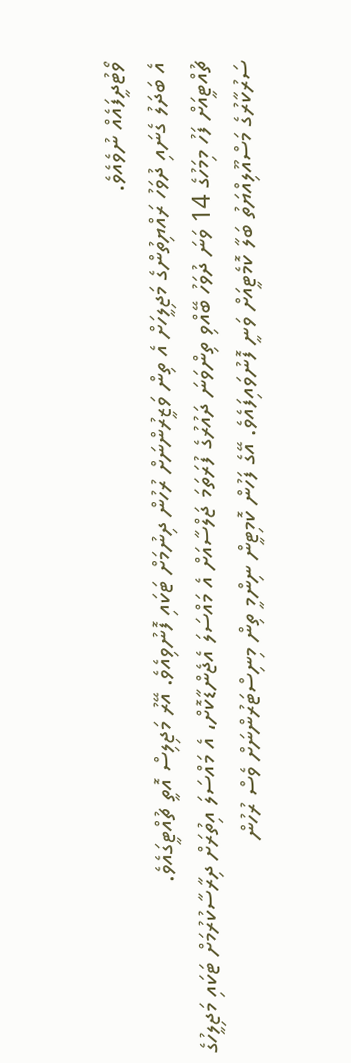ވޯޓުދީފައެއް ނުވެއެވެ.
އެ ބަދަލު ގެނައި ދުވަހު ރައްޔިތުންގެ މަޖިލީހަށް އެ ތިން ވަޒީރުންނަށް ރުހުން ދިނުމަށް ޓަކައި ފޮނުވިއެވެ. އޭރު މަޖިލިސް އޮތީ ޗުއްޓީގައެވެ.
ޗުއްޓީއަށް ފަހު މިމަހުގެ 14 ވަނަ ދުވަހު ބޭއްވި ތިންވަނަ ދައުރުގެ ފުރަތަމަ ޖަލްސާއަށް އެ މައްސަލަ އެޖެންޑާކޮށް، އެ މައްސަލަ އިތުރަށް ދިރާސާކުރުމަށް ޓަކައި މަޖިލީހުގެ ސަރުކާރުގެ މަސްއޫލިއްޔަތު ބަލާ ކޮމެޓީއަށް ވަނީ ފޮނުވައިފައެވެ. އޭގެ ފަހުން ކޮމިޓީން ނިންމީ ތިން މިނިސްޓަރުންނަށް ވެސް ރުހުން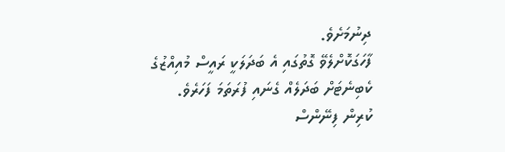ދިނުމަށެވެ.
ފާހަގަކޮށްލެވޭ ގޮތުގައި އެ ބަދަލަކީ ރައީސް މުއިއްޒުގެ ކެބިނެޓަށް ބަދަލެއް ގެނައި ފުރަތަމަ ފަހަރެވެ.
ކުރިން ފިނޭންސް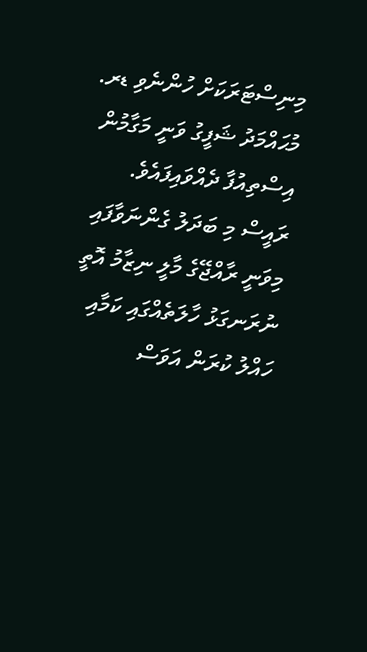މިނިސްޓަރަކަށް ހުންނެވި ޑރ. މުޙައްމަދު ޝަފީގު ވަނީ މަގާމުން އިސްތިއުފާ ދެއްވައިފައެވެ.
ރައީސް މި ބަދަލު ގެންނަވާފައި މިވަނީ ރާއްޖޭގެ މާލީ ނިޒާމު އޮތީ ނުރަނގަޅު ހާލަތެއްގައި ކަމާއި ހައްލު ކުރަން އަވަސް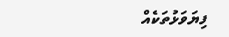ފިޔަވަޅުތަކެއް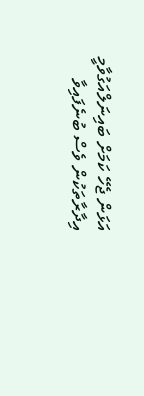އަޅަން ޖެހޭ ކަމަށް ބައިނަލްއަގުވާމީ އިދާރާތަކުން ވެސް ބުނެފައިވާ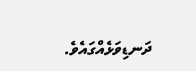ދަނޑިވަޅެއްގައެވެ.